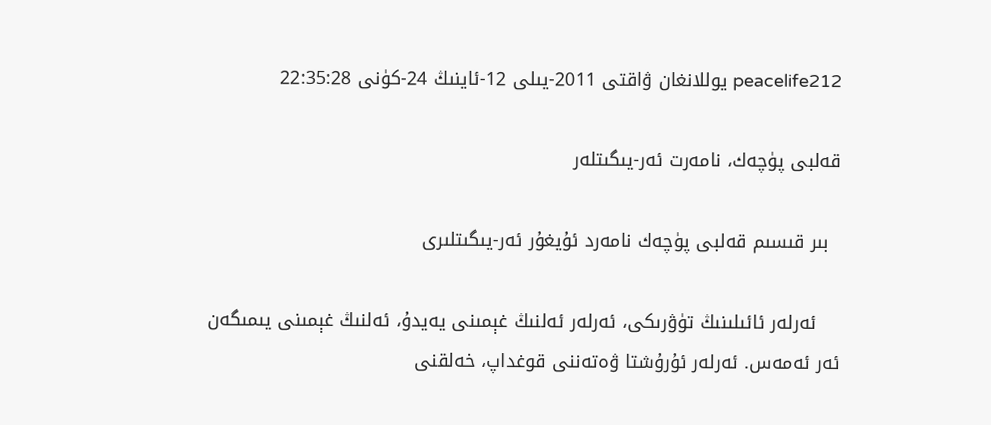peacelife212 يوللانغان ۋاقتى 2011-يىلى 12-ئاينىڭ 24-كۈنى 22:35:28

قەلبى پۈچەك، نامەرت ئەر-يىگىتلەر

  بىر قىسىم قەلبى پۈچەك نامەرد ئۇيغۇر ئەر-يىگىتلىرى

    ئەرلەر ئائىلىنىڭ تۈۋرىكى، ئەرلەر ئەلنىڭ غېمىنى يەيدۇ، ئەلنىڭ غېمىنى يىمىگەن ئەر ئەمەس. ئەرلەر ئۇرۇشتا ۋەتەننى قوغداپ، خەلقنى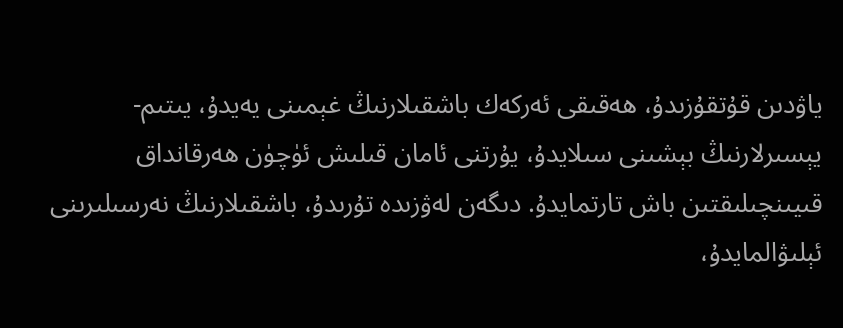ياۋدىن قۇتقۇزىدۇ، ھەقىقى ئەركەك باشقىلارنىڭ غېمىنى يەيدۇ، يىتىم-يېسىرلارنىڭ بېشىنى سىلايدۇ، يۇرتنى ئامان قىلىش ئۈچۈن ھەرقانداق قىيىنچىلىقتىن باش تارتمايدۇ. دىگەن لەۋزىدە تۇرىدۇ، باشقىلارنىڭ نەرسىلىرىنى ئېلىۋالمايدۇ،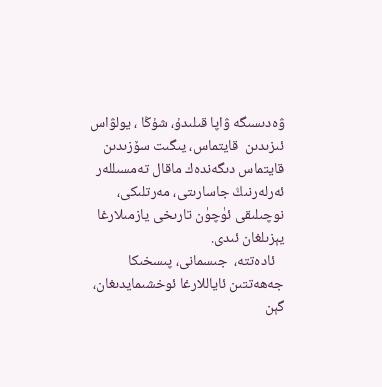ۋەدىسىگە ۋاپا قىلىدۇ، شۇڭا ، يولۋاس ئىزىدىن  قايتماس، يىگىت سۆزىدىن قايتماس دىگەندەك ماقال تەمسىللەر ئەرلەرنىڭ جاسارىتى، مەرتلىكى، نوچىلىقى ئۈچۈن تارىخى يازمىلارغا يېزىلغان ئىدى.
   ئادەتتە،  جىسمانى، پىسخىكا جەھەتتىن ئاياللارغا ئوخشىمايدىغان، گېن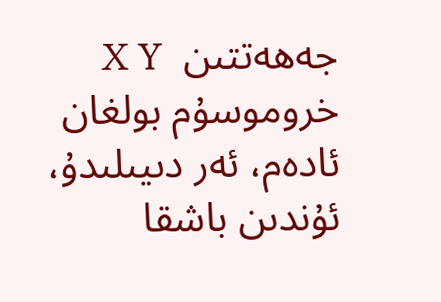جەھەتتىن  X Y  خروموسۇم بولغان ئادەم، ئەر دىيىلىدۇ، ئۇندىن باشقا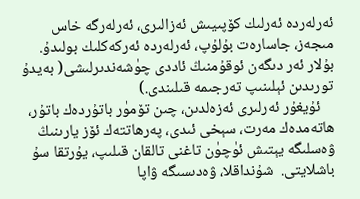ئەرلەردە ئەرلىك كۆپىيىش ئەزالىرى، ئەرلەرگە خاس مىجەز، جاسارەت بۇلۇپ، ئەرلەردە ئەركەكلىك بولىدۇ. بۇلار ئەر دىگەن ئوقۇمنىڭ ئاددى چۈشەندىرلىشى( بەيدۇ تورىدىن ئېلىنىپ تەرجىمە قىلىندى.)
    ئۇيغۇر ئەرلىرى ئەزەلدىن، چىن تۆمۈر باتۇردەك باتۇر، ھاتەمدەك مەرت، سېخى ئىدى، پەرھاتتەك ئۆز يارىنىڭ ۋەسلىگە يېتىش ئۈچۈن تاغنى تالقان قىلىپ، يۇرتقا سۇ باشلايتى.  شۇنداقلا، ۋەدىسىگە ۋاپا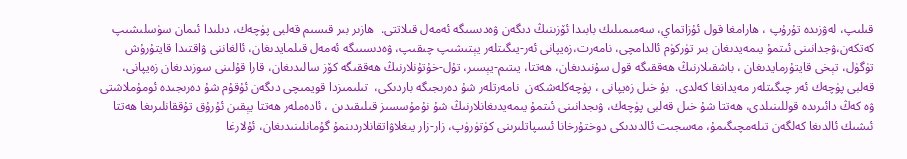قىلىپ، لەۋزىدە تۇرۇپ ، ھارامغا قول ئۇزاتماي، سەمىمىلىك بابىدا ئۆزىنىڭ دىگەن ۋەدىسىگە ئەمەل قىلاتتى.  ھازىر بىر قىسىم قەلبى پۈچەك، دىلىدا ئىمان سۈسلىشىپ كەتكەن،ۋجدانىنى ئىتمۇ يىمەيدىغان بىر تۈركۈم ئالدامچى، نامەرت،زەيپانى ئەر-يىگىتلەر يېتىشىپ چىقىپ، ۋەدىسىىگە ئەمەل قىلمايدىغان، ئالغاننى ۋاقتىدا قايتۇرۇش تۈگۈل، تېخى قايتۇرمايدىغان ، باشقىلارنىڭ ھەققىگە قول سۇنىدىغان، ھەتتا، يىتىم-يېسىر، تۇل-خۇتۇنلارنىڭ ھەققىگە كۆز سالىدىغان، قارا قۇلىنى سوزىدىغان زەيپانى، قەلبى پۈچەك ئەر چىگىتلەر مەيدانغا كەلدى.  بۇ خىل زەيپانى ، پۈچەكلەشكەن  نامەرتلەر شۇ دەرىجىگە باردىكى،  تىلىمىزدا قويمىچى دىگەن ئۇقۇم شۇ دەرىجىدە ئومۇملاشتى ۋە كەڭ دائىرىدە قوللىنىلدى، ھەتتا شۇ خىل قەلبى پۈچەك، ۋىجدانىنى ئىتمۇ يىمەيدىغانلارنىڭ شۇ نۇمۇسسىز قىلىقىدىن ، ئادەملەر ھەتتا يېقىن ئۇرۇق تۇققانلىرىغا ھەتتا ئىشىك ئالدىغا كەلگەن تىلەمچىگىمۇ، مەسجىت ئالدىدىكى دوختۇرخانا ئىسپاتلىرىنى كۈتۈرۈپ، زار-زار يىغلاۋاتقانلاردىنمۇ گۇمانلىنىدىغان، ئۇلارغا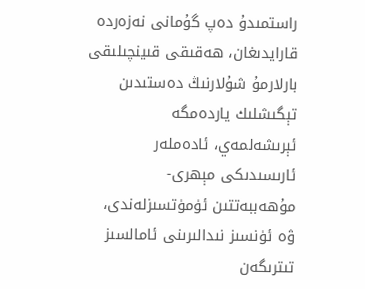راستمىدۇ دەپ گۇمانى نەزەردە قارايدىغان، ھەقىقى قىينچىلىقى بارلارمۇ شۇلارنىڭ دەستىدىن تېگىشلىك ياردەمگە ئېرىشەلمەي، ئادەملەر ئارىسىدىكى مېھرى-مۇھەببەتتىن ئۈمۈتسىزلەندى، ۋە ئۈنسىز نىدالىرىنى ئامالسىز تىترىگەن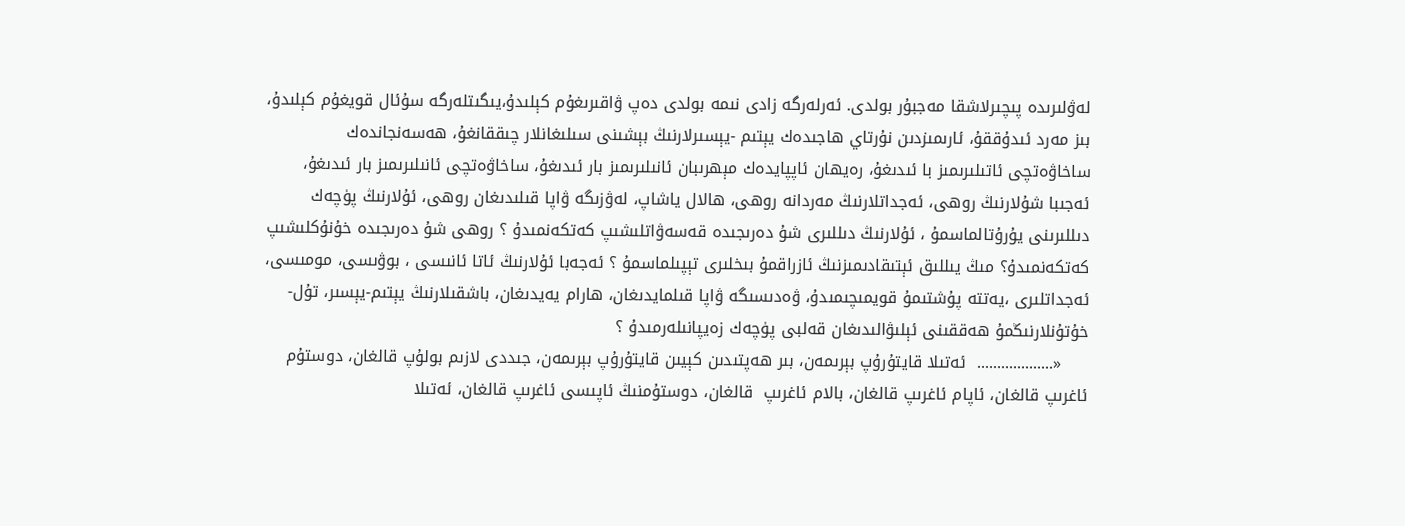لەۋلىرىدە پىچىرلاشقا مەجبۇر بولدى. ئەرلەرگە زادى نىمە بولدى دەپ ۋاقىرىغۇم كېلىدۇ،يىگىتلەرگە سۇئال قويغۇم كېلىدۇ، بىز مەرد ئىدۇققۇ، ئارىمىزدىن نۇرتاي ھاجىدەك يېتىم -يېسىرلارنىڭ بېشىنى سىلىغانلار چىققانغۇ، ھەسەنجاندەك ساخاۋەتچى ئاتىلىرىمىز با ئىدىغۇ، رەيھان ئاپپايدەك مېھرىبان ئانىلىرىمىز بار ئىدىغۇ، ساخاۋەتچى ئانىلىرىمىز بار ئىدىغۇ، ئەجىبا شۇلارنىڭ روھى، ئەجداتلارنىڭ مەردانە روھى، ھالال ياشاپ، لەۋزىگە ۋاپا قىلىدىغان روھى، ئۇلارنىڭ پۈچەك دىللىرىنى يۇرۇتالماسمۇ ، ئۇلارنىڭ دىللىرى شۇ دەرىجىدە قەسەۋاتلىشىپ كەتكەنمىدۇ ؟ روھى شۇ دەرىجىدە خۇنۇكلىشىپ كەتكەنمىدۇ؟ مىڭ يىللىق ئېتىقادىمىزنىڭ ئازراقمۇ بىخلىرى تېپىلماسمۇ ؟ ئەجەبا ئۇلارنىڭ ئاتا ئانىسى ، بوۋىسى، مومىسى، ئەجداتلىرى ،يەتتە پۇشتىمۇ قويمىچىمىدۇ، ۋەدىسىگە ۋاپا قىلمايدىغان، ھارام يەيدىغان، باشقىلارنىڭ يېتىم-يېسىر، تۇل-خۇتۇنلارنىڭمۇ ھەققىنى ئېلىۋالىدىغان قەلبى پۈچەك زەيپانىلەرمىدۇ ؟
     «...................  ئەتىلا قايتۇرۇپ بېرىمەن، بىر ھەپتىدىن كېيىن قايتۇرۇپ بېرىمەن، جىددى لازىم بولۇپ قالغان، دوستۇم ئاغرىپ قالغان، ئاپام ئاغرىپ قالغان، بالام ئاغرىپ  قالغان، دوستۇمنىڭ ئاپىسى ئاغرىپ قالغان، ئەتىلا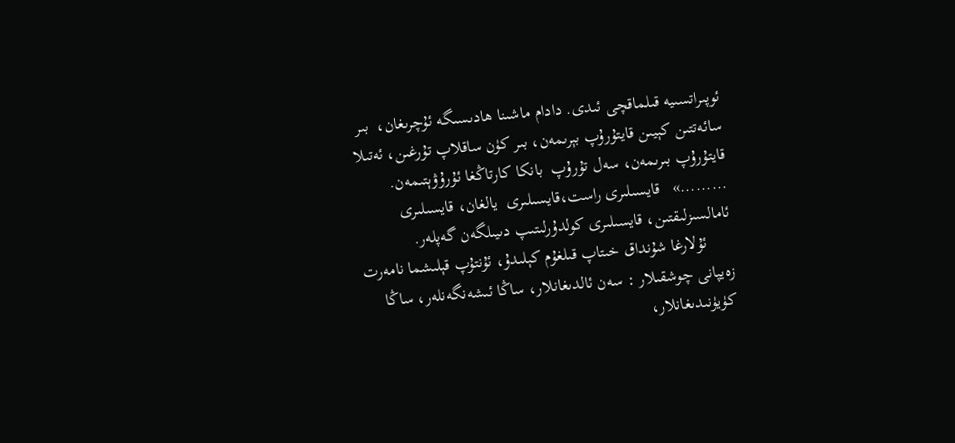ئوپىراتسىيە قىلماقچى ئىدى. دادام ماشىنا ھادىسىگە ئۇچرىغان،  بىر سائەتتىن كېيىن قايتۇرۇپ بېرىمەن، بىر كۈن ساقلاپ تۇرغىن، ئەتىلا قايتۇرۇپ بىرىمەن، سەل تۇرۇپ  بانكا كارتاڭغا ئۇرۇۋېتىمەن. .........»   قايسىلىرى راست،قايسىلىرى  يالغان، قايسىلىرى ئامالسىزلىقتىن، قايسىلىرى كولدۇرلىتىپ دىيىلگەن گەپلەر.
      ئۇلارغا شۇنداق خىتاپ قىلغۇم كېلىدۇ، ئۇنتۇپ قېلىشما نامەرت زەيپانى چوشقىلار : سەن ئالدىغانلار، ساڭا ئىشەنگەنلەر، ساڭا كۈيۈنىدىغانلار،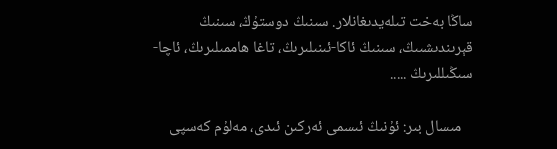ساڭا بەخت تىلەيدىغانلار. سىنىڭ دوستۇڭ، سىنىڭ قېرىندىشىىڭ، سىنىڭ ئاكا-ئىنىلىرىڭ، تاغا ھاممىلىرىڭ، ئاچا-سىڭىللىرىڭ .....

   مىسال بىر: ئۇنىڭ ئىسمى ئەركىن ئىدى، مەلۇم كەسپى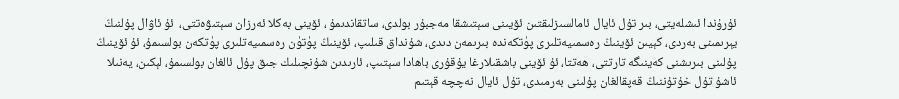ئۇرۇندا ئىشلەيتى، بىر تۇل ئايال ئامالسىزلىقتىن ئۆيىنى سېتىشقا مەجبۇر بولدى، ساتقاندىمۇ ، ئۆينى بەكلا ئەرزان سېتىۋەتتى،  ئۇ ئاۋال پۇلنىڭ  يېرىمىنى بەردى، كېيىن ئۆينىڭ رەسمىيەتلىرى پۈتكەندە بىرىمەن دىدى، شۇنداق قىلىپ، ئۆينىڭ پۈتۈن رەسمىيەتلىرى پۈتكەن بولسىمۇ، ئۇ ئۆينىڭ پۇلىنى بىرىشنى كەينىگە تارتتى، ھەتتا، ئۇ ئۆينى باشقىلارغا يۇقۇرى باھادا سېتىپ، ئارىدىن شۇنچىلىك جىق پۇل ئالغان بولسىمۇ، لېكىن، يەنىلا ئاشۇ تۇل خۇتۇننىڭ قەپقالغان پۇلىنى بەرمىدى، تۇل ئايال نەچچە قېتىم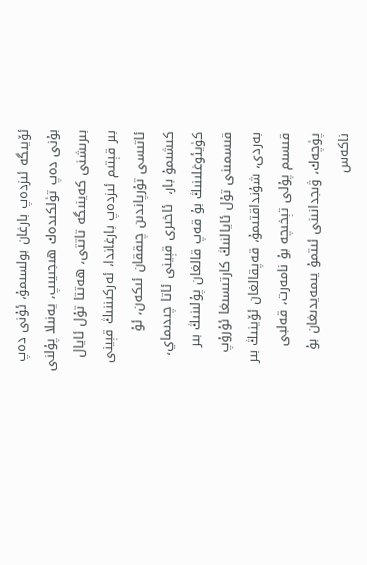ئۆيىگە ئىزدەپ بارغان بولسىمۇ، ئۇنى دەپ بۇنى دەپ تۈلكىدەك ھىجىيىپ، يەنىلا پۇلنى بىرىشنى كەينىگە تاتتى، ھەتتا تۇل ئايال بىر قېتىم ئىزدەپ بارغاندا، ئەركىننىڭ قېينى ئاتىسى تۇرپاندىن چىققان ئىكەن، ئۇ كىشىمۇ بار،  ئاخىرى قېينى ئاتا چىدىماي، كۈيئوغلىنىڭ بۇ قەپ قالغان پۇلىنىڭ بىر قىسمىنى تۇل ئايالنىڭ كارتىسىغا ئۇرۇپ بەردى، شۇنداقتىمۇ، قەپقالغان ئۆينىڭ بىر قىسىم پۇلى تېخىچە بۇ نامەرت، قەلبى پۈچەك، ۋىجدانىنى ئىتمۇ يىمەيدىغان بۇ ناكەس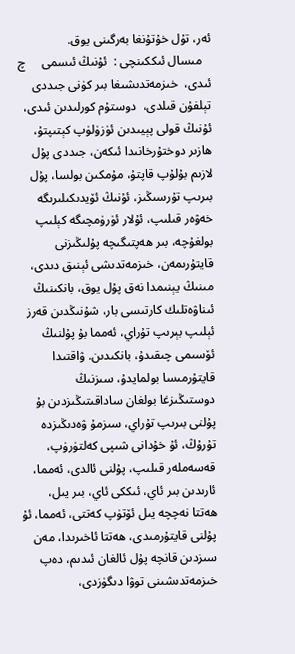ئەر، تۇل خۇتۇنغا بەرگىنى يوق.
   مىسال ئىككىنچى :  ئۇنىڭ ئىسمى     چ    ئىدى،  خىزمەتدىشىغا بىر كۈنى جىددى تېلفۇن قىلدى،  دوستۇم كورلىدىن ئىدى، ئۇنىڭ قولى پېيىدىن ئۈزۈلۈپ كېتىپتۇ، ھازىر دوختۇرخانىدا ئىكەن، جىددى پۇل لازىم بۇلۇپ قاپتۇ، مۇمكىن بولسا، پۇل بىرىپ تۇرسىڭىز، ئۇنىڭ ئۆيدىكىلىرىگە خەۋەر قىلىپ، ئۇلار ئۈرۈمچىگە كېلىپ بولغۇچە، بىر ھەپتىگىچە پۇلىڭىزنى قايتۇرىمەن، خىزمەتدىشى ئېنىق دىدى، مىنىڭ يېنىمدا نەق پۇل يوق، بانكىنىڭ ئىناۋەتلىك كارتىسى بار، شۇنىڭدىن قەرز ئېلىپ بېرىپ تۇراي، ئەمما بۇ پۇلنىڭ ئۆسىمى چىقىدۇ، بانكىدىن. ۋاقتىدا قايتۇرمىسا بولمايدۇ، سىزنىڭ دوستىڭىزغا بولغان ساداقىتىڭىزدىن بۇ پۇلنى بىرىپ تۇراي، سىزمۇ ۋەدىڭىزدە تۇرۇڭ، ئۇ خۇدانى شىپى كەلتۈرۈپ، قەسەملەر قىلىپ، پۇلنى ئالدى، ئەمما، ئارىدىن بىر ئاي، ئىككى ئاي، بىر يىل، ھەتتا نەچچە يىل ئۆتۈپ كەتتى، ئەمما، ئۇ پۇلنى قايتۇرمىدى، ھەتتا ئاخىرىدا، مەن سىزدىن قانچە پۇل ئالغان ئىدىم، دەپ خىزمەتدىشىنى توۋا دىگۈزدى،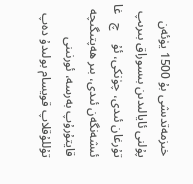خىزمەتدىشى بۇ 1500 يۈئەن پۇلنى ئايالىدىن بىسوراق بىرىپ تۇرغان ئىدى، چۈنكى، ئۇ    چ   غا ئىشەنگەن ئىدى، بىر ھەپتىگىچە قايتۇرۇپ بەرسە، ئورنىنى تۇللۇقلاپ قويسام بولىدۇ دەپ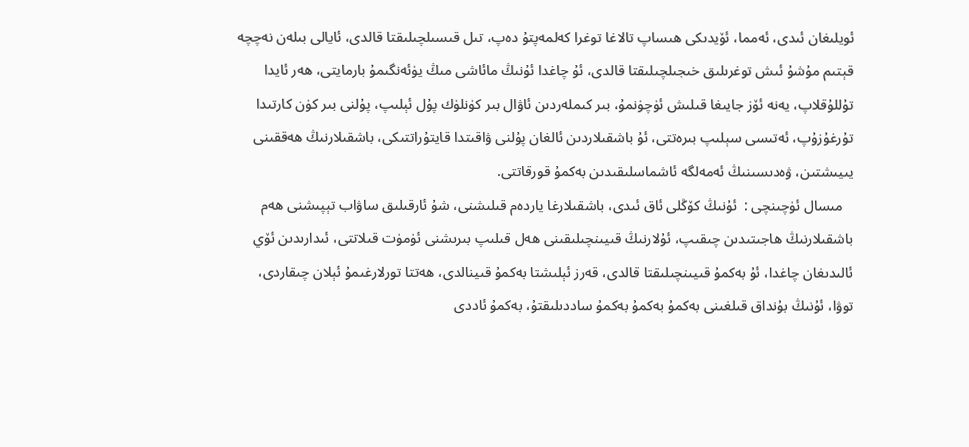ئويلىغان ئىدى، ئەمما، ئۆيدىكى ھىساپ تالاغا توغرا كەلمەپتۇ دەپ، تىل قىسىلچىلىقتا قالدى، ئايالى بىلەن نەچچە قېتىم مۇشۇ ئىش توغرىلىق خىجىلچىلىقتا قالدى، ئۇ چاغدا ئۇنىڭ مائاشى مىڭ يۈئەنگىمۇ بارمايتى، ھەر ئايدا تۇللۇقلاپ، يەنە ئۆز جايىغا قىلىش ئۈچۈنمۇ، بىر كىملەردىن ئاۋال بىر كۈنلۈك پۇل ئېلىپ، پۇلنى بىر كۈن كارتىدا تۇرغۇزۇپ، ئەتىسى سېلىپ بىرەتتى، ئۇ باشقىلاردىن ئالغان پۇلنى ۋاقىتدا قايتۇراتتىكى، باشقىلارنىڭ ھەققىنى يىيىشتىن، ۋەدىسىنىڭ ئەمەلگە ئاشماسلىقىدىن بەكمۇ قورقاتتى.
   مىسال ئۈچىنچى :  ئۇنىڭ كۆڭلى ئاق ئىدى، باشقىلارغا ياردەم قىلىشنى، شۇ ئارقىلىق ساۋاب تېپىشنى ھەم باشقىلارنىڭ ھاجىتىدىن چىقىپ، ئۇلارنىڭ قىيىنچىلىقىنى ھەل قىلىپ بىرىشنى ئۈمۈت قىلاتتى، ئىدارىدىن ئۆي ئالىدىغان چاغدا، ئۇ بەكمۇ قىيىنچىلىقتا قالدى، قەرز ئېلىشتا بەكمۇ قىينالدى، ھەتتا تورلارغىمۇ ئېلان چىقاردى، توۋا، ئۇنىڭ بۇنداق قىلغىنى بەكمۇ بەكمۇ بەكمۇ ساددىلىقتۇ، بەكمۇ ئاددى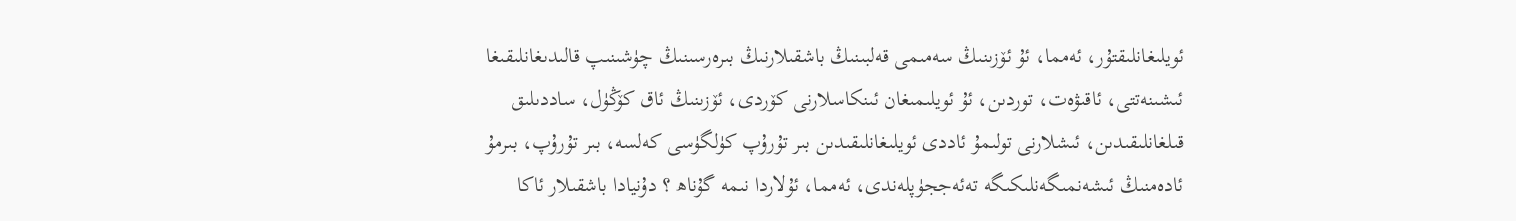ئويلىغانلىقتۇر، ئەمما، ئۇ ئۆزىنىڭ سەمىمى قەلبىنىڭ باشقىلارنىڭ بىرەرسىنىڭ چۈشىنىپ قالىدىغانلىقىغا ئىشىنەتتى، ئاقىۋەت، توردىن، ئۇ ئويلىمىغان ئىنكاسلارنى كۆردى، ئۆزىنىڭ ئاق كۆڭۈل، ساددىلىق  قىلغانلىقىدىن، ئىشلارنى تولىمۇ ئاددى ئويلىغانلىقىدىن بىر تۇرۇپ كۈلگۈسى كەلسە، بىر تۇرۇپ، بىرمۇ ئادەمنىڭ ئىشەنمىگەنلىكىگە تەئەججۈپلەندى، ئەمما، ئۇلاردا نىمە گۇناھ ؟ دۇنيادا باشقىلار ئاكا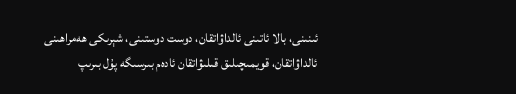ئىنىنى، بالا ئاتىنى ئالداۋاتقان، دوست دوستىنى، شېرىكى ھەمراھىنى ئالداۋاتقان، قويمىچىلىق قىلىۋاتقان ئادەم بىرسىگە پۇل بىرىپ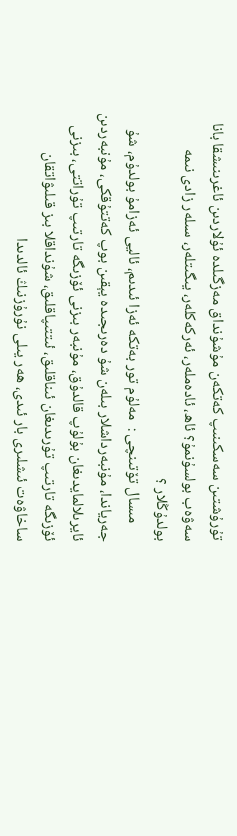تۇرۇشتىن سەسكىنىپ كەتكەن مۇشۇنداق مەزگىلدە ئۇلاردىن ئاغرىنىشقا بانا سەۋەب بولسۇنمۇ؟ ئاھ، ئادەملەر، ئەركەكلەر، يىگىتلەر، سىلەر زادى نىمە بولدۇڭلار ؟
     مىسال تۆتىنچى :  مەلۇم تور بەتكە ئەزا ئىدىم، ئاليى ئەزامۇ بولدۇم، شۇ جەرياندا، مۇنبەرداشلار بىلەن شۇ دەرىجىدە يېقىن بوپ كەتتۇقكى، مۇنبەردىن ئايرىلالمايدىغان بۇلۇپ قالدۇق، مۇنبەر بىزنى ئۆزىگە تارتىپ تۇراتتى، بىزنى ئۆزىگە تارتىپ تۇرىدىغان ئىناقلىق، ئىتتىپاقلىق، شۇنداقلا بىز قىلىۋاتقان ساخاۋەت ئىشلىرى بار ئىدى، ھەر يىلى نۇرۇزنىڭ ئالدىدا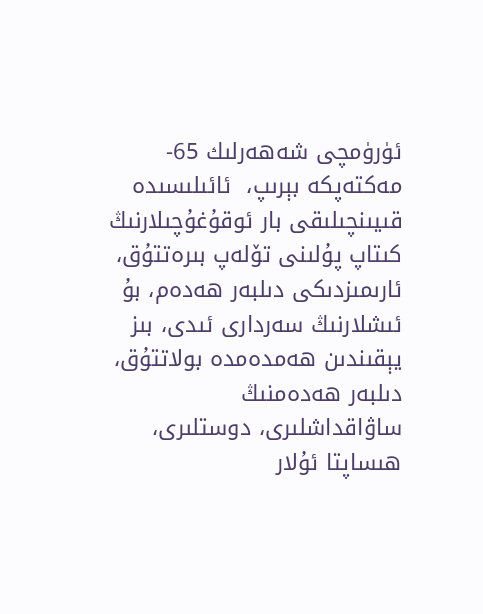ئۈرۈمچى شەھەرلىك 65- مەكتەپكە بېرىپ،  ئائىلىسىدە قىيىنچىلىقى بار ئوقۇغۇچىلارنىڭ كىتاپ پۇلىنى تۆلەپ بىرەتتۇق، ئارىمىزدىكى دىلبەر ھەدەم، بۇ ئىشلارنىڭ سەردارى ئىدى، بىز يېقىندىن ھەمدەمدە بولاتتۇق، دىلبەر ھەدەمنىڭ ساۋاقداشلىرى، دوستلىرى، ھىساپتا ئۇلار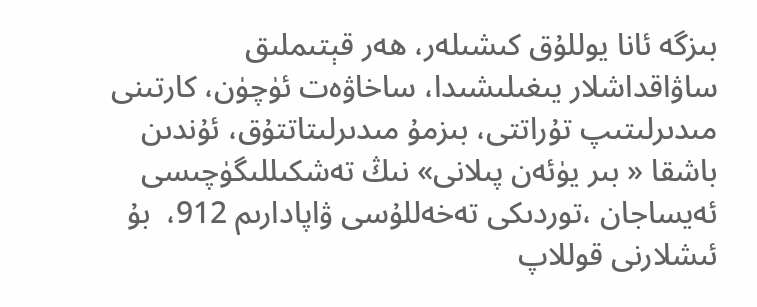بىزگە ئانا يوللۇق كىشىلەر، ھەر قېتىملىق ساۋاقداشلار يىغىلىشىدا، ساخاۋەت ئۈچۈن، كارتىنى مىدىرلىتىپ تۇراتتى، بىزمۇ مىدىرلىتاتتۇق، ئۇندىن باشقا « بىر يۈئەن پىلانى» نىڭ تەشكىللىگۈچىسى ئەيساجان ،توردىكى تەخەللۇسى ۋاپادارىم 912،  بۇ ئىشلارنى قوللاپ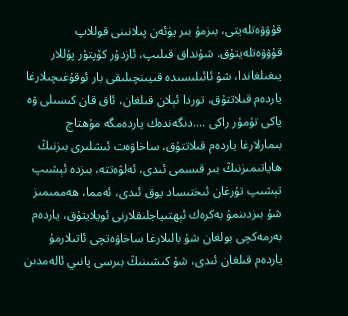قۇۋۋەتلەيتى، بىزمۇ بىر يۈئەن پىلانىنى قوللاپ قۇۋۋەتلەيتۇق. شۇنداق قىلىپ، ئازدۇر كۆپتۇر پۇللار يىغىلغاندا، شۇ ئائىلىسىدە قىيىنچىلىقى بار ئوقۇغىچىلارغا  ياردەم قىلاتتۇق، توردا ئېلان قىلغان، ئاق قان كىسىلى ۋە ياكى تۇمۇر راكى ....دىگەندەك ياردەمگە مۇھتاج بىمارلارغا ياردەم قىلاتتۇق، ساخاۋەت ئىشلىرى بىزنىڭ ھاياتىمىزنىڭ بىر قىسمى ئىدى، ئەلۋەتتە، بىزدە ئېشىپ تېشىپ تۇرغان ئىختىساد يوق ئىدى، ئەمما، ھەممىمىز شۇ بىزدىنمۇ بەكرەك ئېھتىياجلىقلارنى ئويلايتۇق، ياردەم بەرمەكچى بولغان شۇ بالىلارغا ساخاۋەتچى ئاتىلارمۇ ياردەم قىلغان ئىدى، شۇ كىشىنىڭ بىرسى پانىي ئالەمدىن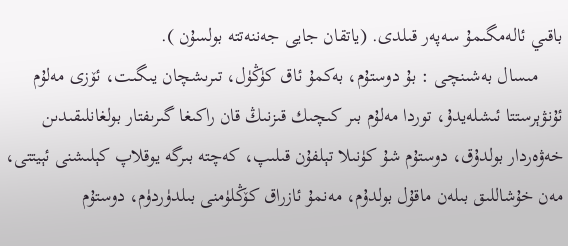باقىي ئالەمگىمۇ سەپەر قىلدى. (ياتقان جايى جەننەتتە بولسۇن ).
     مىسال بەشىنچى : بۇ دوستۇم، بەكمۇ ئاق كۈڭۈل، تىرىشچان يىگىت، ئۆزى مەلۇم ئۇنۋېرستتا ئىشلەيدۇ، توردا مەلۇم بىر كىچىك قىزنىڭ قان راكىغا گىرىفتار بولغانلىقىدىن خەۋەردار بولدۇق، دوستۇم شۇ كۈنىلا تېلفۇن قىلىپ، كەچتە بىرگە يوقلاپ كېلىشنى ئېيتتى، مەن خۇشاللىق بىلەن ماقۇل بولدۇم، مەنمۇ ئازراق كۆڭلۈمنى بىلدۈردۈم، دوستۇم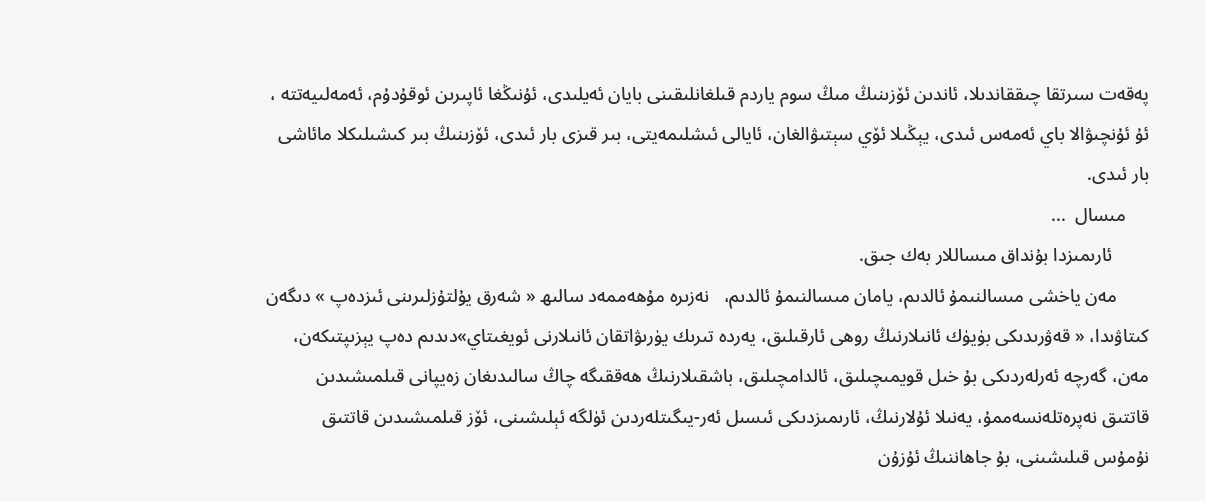پەقەت سىرتقا چىققاندىلا، ئاندىن ئۆزىنىڭ مىڭ سوم ياردم قىلغانلىقىنى بايان ئەيلىدى، ئۇنىڭغا ئاپىرىن ئوقۇدۇم، ئەمەلىيەتتە ، ئۇ ئۇنچىۋالا باي ئەمەس ئىدى، يېڭىلا ئۆي سېتىۋالغان، ئايالى ئىشلىمەيتى، بىر قىزى بار ئىدى، ئۆزىنىڭ بىر كىشىلىكلا مائاشى بار ئىدى.
     مىسال  ...
        ئارىمىزدا بۇنداق مىساللار بەك جىق.
       مەن ياخشى مىسالنىمۇ ئالدىم، يامان مىسالنىمۇ ئالدىم،   نەزىرە مۇھەممەد سالىھ « شەرق يۇلتۇزلىرىنى ئىزدەپ » دىگەن كىتاۋىدا، « قەۋرىدىكى بۈيۈك ئانىلارنىڭ روھى ئارقىلىق، يەردە تىرىك يۈرىۋاتقان ئانىلارنى ئويغىتاي»دىدىم دەپ يېزىپتىكەن، مەن، گەرچە ئەرلەردىكى بۇ خىل قويمىچىلىق، ئالدامچىلىق، باشقىلارنىڭ ھەققىگە چاڭ سالىدىغان زەيپانى قىلمىشىدىن قاتتىق نەپرەتلەنسەممۇ، يەنىلا ئۇلارنىڭ، ئارىمىزدىكى ئىسىل ئەر-يىگىتلەردىن ئۈلگە ئېلىشىنى، ئۆز قىلمىشىدىن قاتتىق نۇمۇس قىلىشىنى، بۇ جاھاننىڭ ئۇزۇن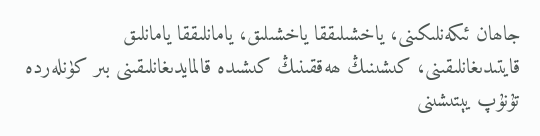جاھان ئىكەنلىكىنى، ياخشىلىققا ياخشىلىق، يامانلىققا يامانلىق قايتىدىغانلىقىنى، كىشىنىڭ ھەققىنىڭ كىشىدە قالمايدىغانلىقىنى بىر كۈنلەردە تۇنۇپ يېتىشىنى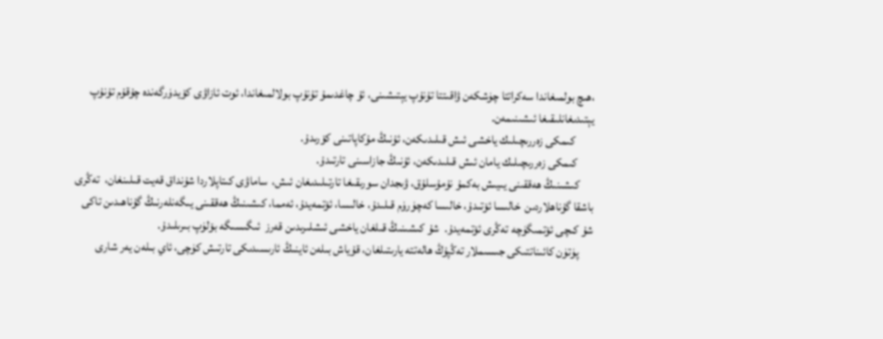،ھىچ بولمىغاندا سەكراتتا چۈشكەن ۋاقىتتا تۇنۇپ يېتىشىنى، ئۇ چاغدىمۇ تۇنۇپ بولالمىغاندا، ئوت ئازاۋى كۆيدۈرگەندە چۇقۇم تۇنۇپ يېتىدىغانلىقىغا ئىشىنىمەن.
        كىمكى زەررىچىلىك ياخشى ئىش قىلىدىكەن، ئۇنىڭ مۇكاپاتىنى كۆرىدۇ.
       كىمكى زەررىچىلىك يامان ئىش قىلىدىكەن، ئۇنىڭ جازاسىنى تارتىدۇ.
      كىشىنىڭ ھەققىنى يىيىش بەكمۇ نۇمۇسلۇق، ۋىجدان سورىقىغا تارتىلىدىغان ئىش،  ساماۋى كىتاپلاردا شۇنداق قەيت قىلىنغان،  تەڭرى باشقا گۇناھلاردىن  خالىسا ئۆتىدۇ، خالىسا كەچۈرۈم قىلىدۇ، خالىسا، ئۆتمەيدۇ، ئەمما، كىشىنىڭ ھەققىنى يىگەنلەرنىڭ گۇناھىدىن تاكى شۇ كىچى ئۆتمىگۈچە تەڭرى ئۆتمەيدۇ.  شۇ كىشىنىڭ قىلغان ياخشى ئىشلىرىدىن قەرز  ئىگىسىگە بۆلۈپ بىرىلىدۇ.
      پۈتۈن كائىناتتىكى جىسىملار تەڭپۇڭ ھالەتتە يارىتىلغان، قۇياش بىلەن ئاينىڭ ئارىسىدىكى تارتىش كۈچى، ئاي بىلەن يەر شارى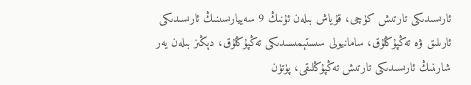ئارىسىدىكى تارتىش كۈچى، قۇياش بىلەن ئۇنىڭ 9 سەييارىسىنىڭ ئارىسىدىكى ئارىلىق ۋە تەڭپۇڭلۇق، سامانيولى سىستېمىسىدىكى تەڭپۇڭلۇق، دېڭىز بىلەن يەر شارىنىڭ ئارىسىدىكى تارتىش تەڭپۇڭلىقى، پۈتۈن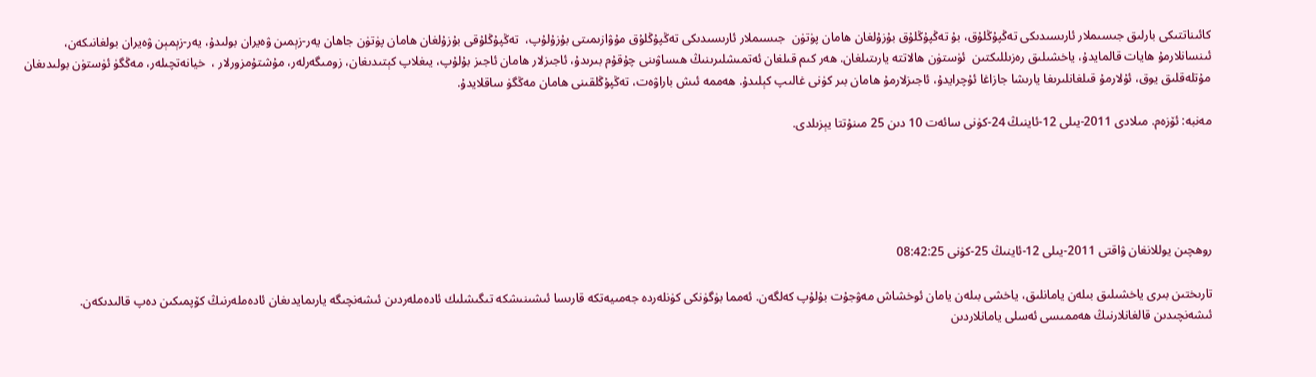كائىناتتىكى بارلىق جىسىملار ئارىسىدىكى تەڭپۇڭلۇق، بۇ تەڭپۇڭلۇق بۇزۇلغان ھامان پۈتۈن  جىسىملار ئارىسىدىكى تەڭپۇڭلۇق مۇۋازىمىتى بۇزۇلۇپ،  تەڭپۇڭلۇقى بۇزۇلغان ھامان پۈتۈن جاھان يەر-زېمىن ۋەيران بولىدۇ، يەر-زېمېن ۋەيران بولغانىكەن، ئىنسانلارمۇ ھايات قالمايدۇ، ياخشىلىق رەزىللىكتىن  ئۈستۈن ھالاتتە يارىتىلغان. ھەر كىم قىلغان ئەتمىشلىرىنىڭ ھىساۋىنى چۇقۇم بىرىدۇ، ئاجىزلار ھامان ئاجىز بۇلۇپ، يىغلاپ كېتىدىغان، زومىگەرلەر، مۇشتۇمزورلار ،  خيانەتچىلەر، مەڭگۈ ئۈستۈن بولىدىغان مۇتلەقلىق يوق، ئۇلارمۇ قىلغانلىرىغا يارىشا جازاغا ئۇچرايدۇ، ئاجىزلارمۇ ھامان بىر كۈنى غالىپ كېلىدۇ. ھەممە ئىش باراۋەت، تەڭپۇڭلقىنى ھامان مەڭگۈ ساقلايدۇ.

مەنبە: ئۆزەم. مىلادى 2011-يىلى 12-ئاينىڭ 24-كۈنى سائەت 10 دىن 25 مىنۇتتا يېزىلدى.





روھچىن يوللانغان ۋاقتى 2011-يىلى 12-ئاينىڭ 25-كۈنى 08:42:25

تارىختىن بىرى ياخشىلىق بىلەن يامانلىق، ياخشى بىلەن يامان ئوخشاش مەۋجۇت بۇلۇپ كەلگەن. ئەمما بۈگۈنكى كۈنلەردە جەمىيەتكە قارىسا ئىشىنىشكە تىگىشلىك ئادەملەردىن ئىشەنچىگە يارىمايدىغان ئادەملەرنىڭ كۆپمىكىن دەپ قالىدىكەن.
ئىشەنچىدىن قالغانلارنىڭ ھەممىسى ئەسلى يامانلاردىن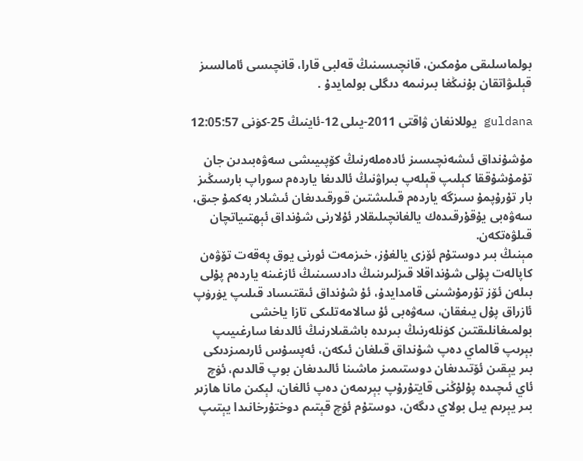بولماسلىقى مۇمكىن، قانچىسىنىڭ قەلبى قارا، قانچىسى ئامالسىز قېلىۋاتقان بۇنىڭغا بىرنىمە دىگلى بولمايدۇ .

guldana يوللانغان ۋاقتى 2011-يىلى 12-ئاينىڭ 25-كۈنى 12:05:57

مۇشۇنداق ئىشەنچىسىز ئادەملەرنىڭ كۆپىيىشى سەۋەبىدىن جان تۇمۇشۇققا كېلىپ قېلەپ بىراۋنىڭ ئالدىغا ياردەم سوراپ بارسىڭىز بار تۇرۇپمۇ سىزگە ياردەم قىلىشتىن قورقىدىغان ئىشلار بەكمۇ جىق، سەۋەبى يۇقۇرقىدەك يالغانچىلىقلار ئۇلارنى شۇنداق ئېھتىياتچان قىلۋەتكەن.
مېنىڭ بىر دوستۇم ئۆزى يالغۇز، خىزمەت ئورنى يوق پەقەت تۆۋەن كاپالەت پۇلى شۇنداقلا قىزلىرىنىڭ دادىسىنىڭ ئازغىنە ياردەم پۇلى بىلەن ئۆز تۇرمۇشىنى قامدايدۇ، ئۇ شۇنداق ئىقتىساد قىلىپ يۈرۈپ ئازراق پۇل يىغقان، سەۋەبى ئۇ سالامەتلىكى تازا ياخشى بولمىغانلىقتىن كۈنلەرنىڭ بىرىدە باشقىلارنىڭ ئالدىغا سارغىيىپ بېرىپ قالماي دەپ شۇنداق قىلغان ئىكەن، ئەپسۇس ئارىمىزدىكى بىر يېقىن ئۆتىدىغان دوستىمىز ماشىنا ئالىدىغان بوپ قالدىم، ئۈچ ئاي ئىچىدە پۇلۇڭنى قايتۇرۇپ بېرىمەن دەپ ئالغان، لېكىن مانا ھازىر بىر يېرىم يىل بولاي دىگەن، دوستۇم ئۈچ قېتىم دوختۇرخانىدا يېتىپ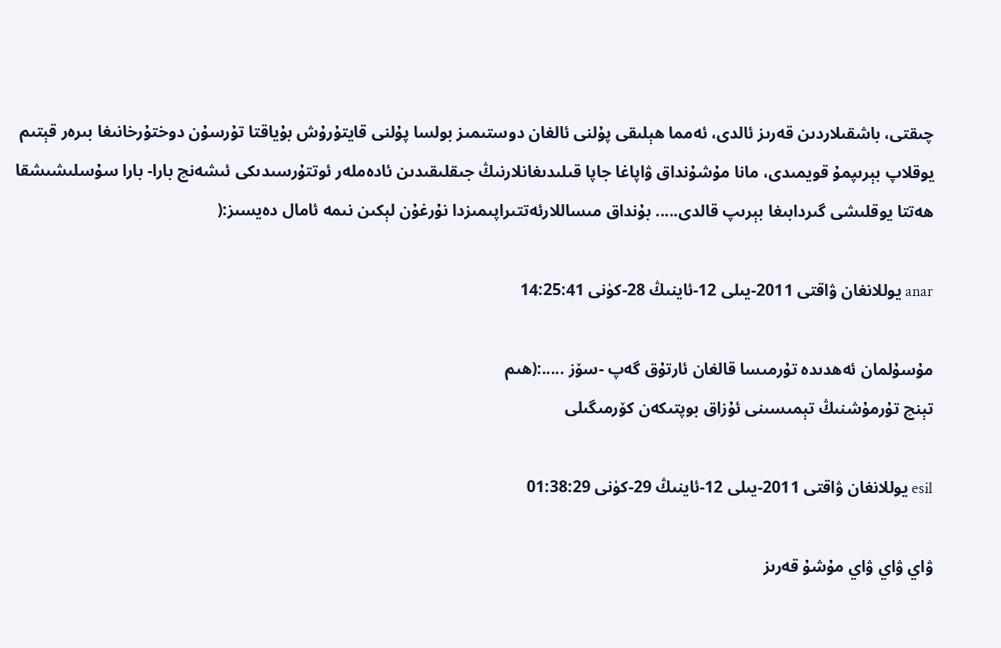چىقتى، باشقىلاردىن قەرىز ئالدى، ئەمما ھېلىقى پۇلنى ئالغان دوستىمىز بولسا پۇلنى قايتۇرۇش بۇياقتا تۇرسۇن دوختۇرخانىغا بىرەر قېتىم يوقلاپ بېرىپمۇ قويمىدى، مانا مۇشۇنداق ۋاپاغا جاپا قىلىدىغانلارنىڭ جىقلىقىدىن ئادەملەر ئوتتۇرسىدىكى ئىشەنچ بارا- بارا سۇسلىشىشقا ھەتتا يوقلىشى گىردابىغا بېرىپ قالدى..... بۇنداق مىساللارئەتتىراپىمىزدا نۇرغۇن لېكىن نىمە ئامال دەيسىز:(

anar يوللانغان ۋاقتى 2011-يىلى 12-ئاينىڭ 28-كۈنى 14:25:41

مۇسۇلمان ئەھدىدە تۇرمىسا قالغان ئارتۇق گەپ -سۆز .....:(ھىم
تېنچ تۇرمۇشنىڭ تېمىسىنى ئۇزاق بوپتىكەن كۆرمىگىلى

esil يوللانغان ۋاقتى 2011-يىلى 12-ئاينىڭ 29-كۈنى 01:38:29

ۋاي ۋاي ۋاي مۇشۇ قەرىز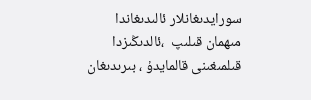سورايدىغانلار ئالىدىغاندا مىھمان قىلىپ  ،ئالدىڭىزدا قىلمىغىنى قالمايدۇ ، بىرىدىغان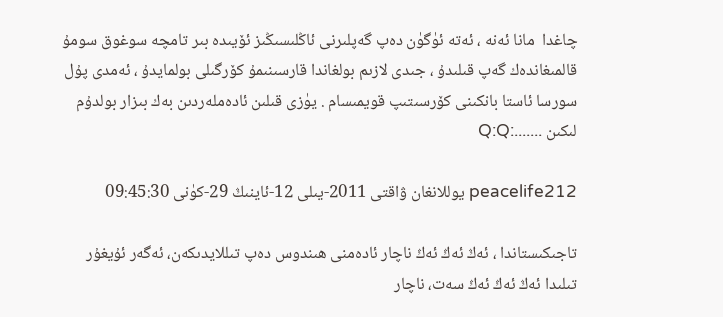چاغدا  مانا ئەنە ، ئەتە ئۈگۈن دەپ گەپلىرنى ئاڭلىسىڭىز ئۆيىدە بىر تامچە سوغوق سومۇ قالمىغاندەك گەپ قىلىدۇ ، جىدى لازىم بولغاندا قارسىنىمۇ كۆرگىلى بولمايدۇ ، ئەمدى پۇل سورسا ئاستا بانكىنى كۆرسىتىپ قويمىسام . يۈزى قىلىن ئادەملەردىن بەك بىزار بولدۇم لىكىن .......:Q:Q

peacelife212 يوللانغان ۋاقتى 2011-يىلى 12-ئاينىڭ 29-كۈنى 09:45:30

تاجىكىستاندا ، ئەڭ ئەڭ ئەڭ ناچار ئادەمنى ھىندوس دەپ تىللايدىكەن، ئەگەر ئۇيغۇر تىلىدا ئەڭ ئەڭ ئەڭ سەت، ناچار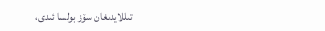تىللايدىغان سۆز بولسا ئىدى،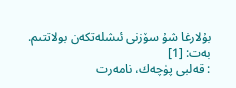بۇلارغا شۇ سۆزنى ئىشلەتكەن بولاتتىم.
بەت: [1]
: قەلبى پۈچەك، نامەرت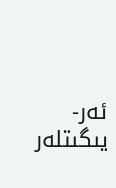ئەر-يىگىتلەر